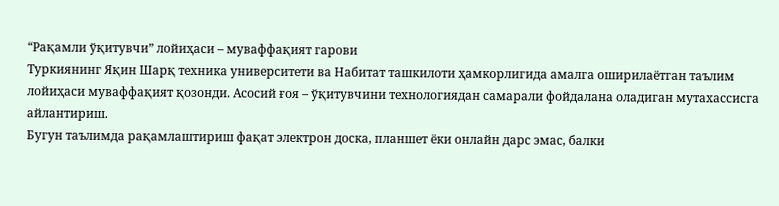“Рақамли ўқитувчи” лойиҳаси – муваффақият гарови
Туркиянинг Яқин Шарқ техника университети ва Набитат ташкилоти ҳамкорлигида амалга оширилаётган таълим лойиҳаси муваффақият қозонди. Асосий ғоя – ўқитувчини технологиядан самарали фойдалана оладиган мутахассисга айлантириш.
Бугун таълимда рақамлаштириш фақат электрон доска, планшет ёки онлайн дарс эмас, балки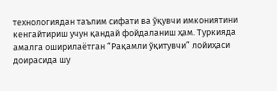технологиядан таълим сифати ва ўқувчи имкониятини кенгайтириш учун қандай фойдаланиш ҳам. Туркияда амалга оширилаётган “Рақамли ўқитувчи” лойиҳаси доирасида шу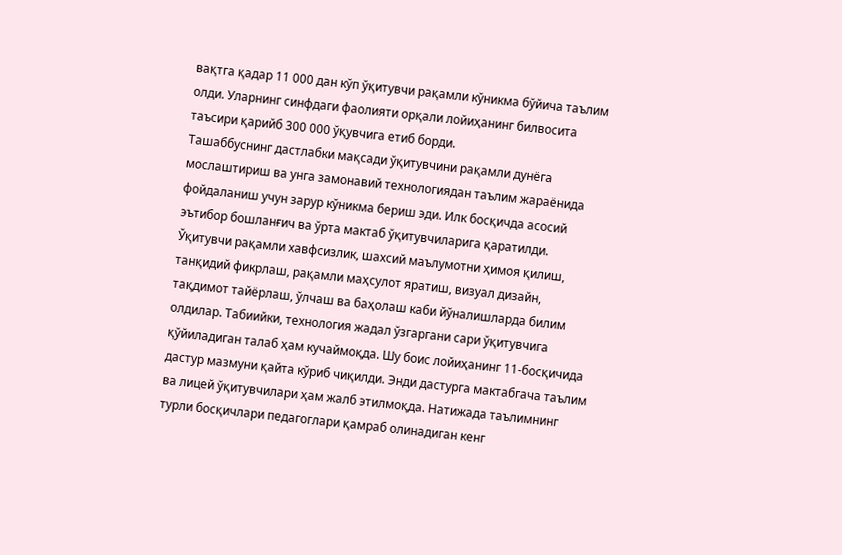вақтга қадар 11 000 дан кўп ўқитувчи рақамли кўникма бўйича таълим олди. Уларнинг синфдаги фаолияти орқали лойиҳанинг билвосита таъсири қарийб 300 000 ўқувчига етиб борди.
Ташаббуснинг дастлабки мақсади ўқитувчини рақамли дунёга мослаштириш ва унга замонавий технологиядан таълим жараёнида фойдаланиш учун зарур кўникма бериш эди. Илк босқичда асосий эътибор бошланғич ва ўрта мактаб ўқитувчиларига қаратилди.
Ўқитувчи рақамли хавфсизлик, шахсий маълумотни ҳимоя қилиш, танқидий фикрлаш, рақамли маҳсулот яратиш, визуал дизайн, тақдимот тайёрлаш, ўлчаш ва баҳолаш каби йўналишларда билим олдилар. Табиийки, технология жадал ўзгаргани сари ўқитувчига қўйиладиган талаб ҳам кучаймоқда. Шу боис лойиҳанинг 11-босқичида дастур мазмуни қайта кўриб чиқилди. Энди дастурга мактабгача таълим ва лицей ўқитувчилари ҳам жалб этилмоқда. Натижада таълимнинг турли босқичлари педагоглари қамраб олинадиган кенг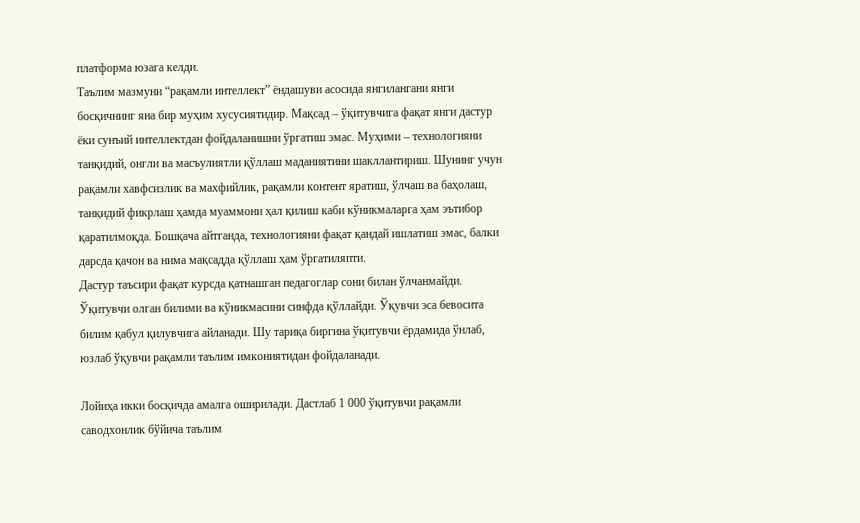платформа юзага келди.
Таълим мазмуни “рақамли интеллект” ёндашуви асосида янгилангани янги босқичнинг яна бир муҳим хусусиятидир. Мақсад – ўқитувчига фақат янги дастур ёки сунъий интеллектдан фойдаланишни ўргатиш эмас. Муҳими – технологияни танқидий, онгли ва масъулиятли қўллаш маданиятини шакллантириш. Шунинг учун рақамли хавфсизлик ва махфийлик, рақамли контент яратиш, ўлчаш ва баҳолаш, танқидий фикрлаш ҳамда муаммони ҳал қилиш каби кўникмаларга ҳам эътибор қаратилмоқда. Бошқача айтганда, технологияни фақат қандай ишлатиш эмас, балки дарсда қачон ва нима мақсадда қўллаш ҳам ўргатиляпти.
Дастур таъсири фақат курсда қатнашган педагоглар сони билан ўлчанмайди.
Ўқитувчи олган билими ва кўникмасини синфда қўллайди. Ўқувчи эса бевосита билим қабул қилувчига айланади. Шу тариқа биргина ўқитувчи ёрдамида ўнлаб, юзлаб ўқувчи рақамли таълим имкониятидан фойдаланади.

Лойиҳа икки босқичда амалга оширилади. Дастлаб 1 000 ўқитувчи рақамли саводхонлик бўйича таълим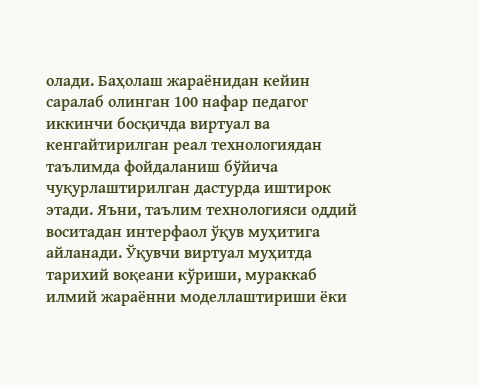олади. Баҳолаш жараёнидан кейин саралаб олинган 100 нафар педагог иккинчи босқичда виртуал ва кенгайтирилган реал технологиядан таълимда фойдаланиш бўйича чуқурлаштирилган дастурда иштирок этади. Яъни, таълим технологияси оддий воситадан интерфаол ўқув муҳитига айланади. Ўқувчи виртуал муҳитда тарихий воқеани кўриши, мураккаб илмий жараённи моделлаштириши ёки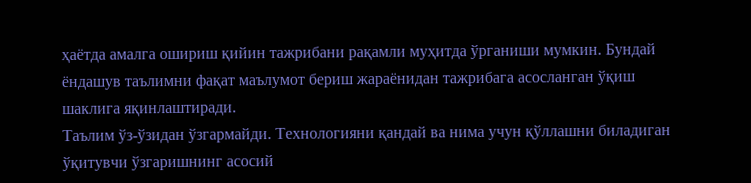ҳаётда амалга ошириш қийин тажрибани рақамли муҳитда ўрганиши мумкин. Бундай ёндашув таълимни фақат маълумот бериш жараёнидан тажрибага асосланган ўқиш шаклига яқинлаштиради.
Таълим ўз-ўзидан ўзгармайди. Технологияни қандай ва нима учун қўллашни биладиган ўқитувчи ўзгаришнинг асосий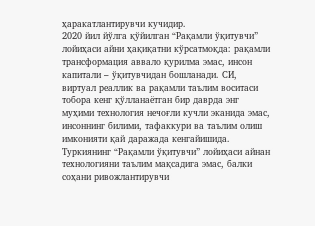ҳаракатлантирувчи кучидир.
2020 йил йўлга қўйилган “Рақамли ўқитувчи” лойиҳаси айни ҳақиқатни кўрсатмоқда: рақамли трансформация аввало қурилма эмас, инсон капитали – ўқитувчидан бошланади. СИ, виртуал реаллик ва рақамли таълим воситаси тобора кенг қўлланаётган бир даврда энг муҳими технология нечоғли кучли эканида эмас, инсоннинг билими, тафаккури ва таълим олиш имконияти қай даражада кенгайишида. Туркиянинг “Рақамли ўқитувчи” лойиҳаси айнан технологияни таълим мақсадига эмас, балки соҳани ривожлантирувчи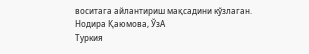воситага айлантириш мақсадини кўзлаган.
Нодира Қаюмова, ЎзА
Туркия